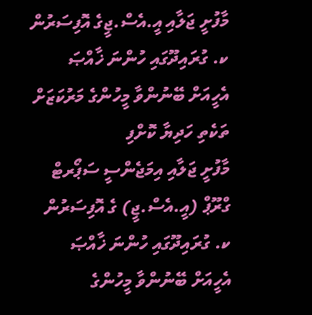މާފުށީ ޖަލާއި އީ.އެސް.ޖީގެ އޮފިސަރުން ކ. ގުރައިދޫގައި ހުންނަ ޚާއްޞަ އެހީއަށް ބޭނުންވާ މީހުންގެ މަރުކަޒަށް ތަކެތި ހަދިޔާ ކޮށްފި
މާފުށީ ޖަލާއި އިމަޖެންސީ ސަޕޯރޓް ގްރޫޕް (އީ.އެސް.ޖީ) ގެ އޮފިސަރުން ކ. ގުރައިދޫގައި ހުންނަ ޚާއްޞަ އެހީއަށް ބޭނުންވާ މީހުންގެ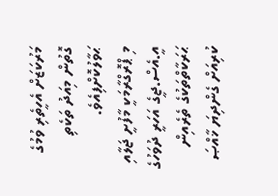މަރުކަޒަށް އެހީތެރި ވުމުގެ ގޮތުން މިއަދު ތަކެތި ޙަވާލުކޮށްފިއެވެ.
މި ޕްރޮގްރާމަކީ މާފުށީ ޖަލާއި އީ.އެސް.ޖީގެ އަހަރީ ދުވަހުގެ ޙަރަކާތްތަކުގެ ތެރެއިން ކުރިއަށް ގެންދިޔަ ޚާއްޞަ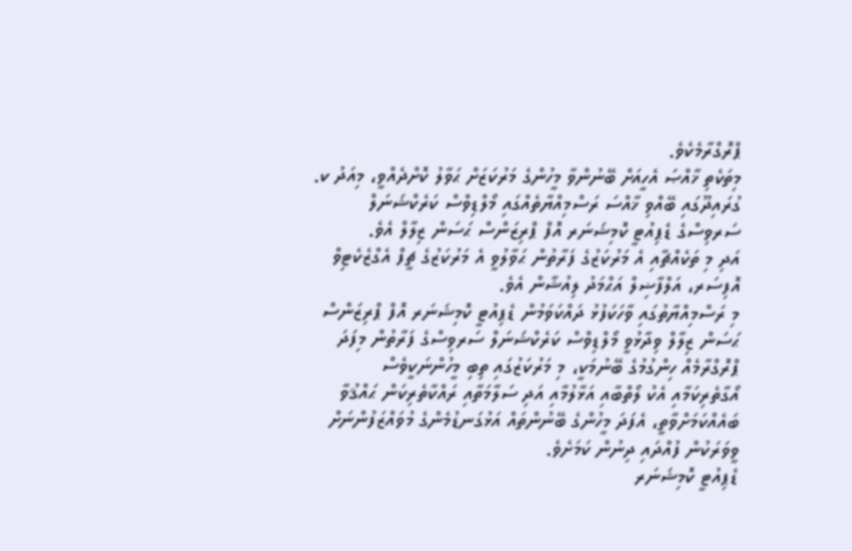ޕްރޮގްރާމެކެވެ.
މިތަކެތި ޚާއްޞަ އެހީއަށް ބޭނުންވާ މީހުންގެ މަރުކަޒަށް ޙަވާލު ކޮށްދެއްވީ، މިއަދު ކ. ގުރައިދޫގައި ބޭއްވި ޚާއްސަ ރަސްމިއްޔާތެއްގައި މޯލްޑިވްސް ކަރެކްޝަނަލް ސަރވިސްގެ ޑެޕިއުޓީ ކޮމިޝަނަރ އޮފް ޕްރިޒަންސް ޙަސަން ޒިލާލް އެވެ.
އަދި މި ތަކެއްޗާއި އެ މަރުކަޒުގެ ފަރާތުން ޙަވާލުވީ އެ މަރުކަޒުގެ ޗީފް އެގްޒެކެޓިވް އޮފިސަރ، އަލްފާޟިލް އަޙްމަދު ލިއުޝާން އެވެ.
މި ރަސްމިއްޔާތުގައި ވާހަކަފުޅު ދައްކަވަމުން ޑެޕިއުޓީ ކޮމިޝަނަރ އޮފް ޕްރިޒަންސް ޙަސަން ޒިލާލް ވިދާޅުވީ މޯލްޑިވްސް ކަރެކްޝަނަލް ސަރވިސްގެ ފަރާތުން މިފަދަ ޕްރޮގްރާމެއް ހިންގުމުގެ ބޭނުމަކީ، މި މަރުކަޒުގައި ތިބި މީހުންނަކީވެސް އޯގާތެރިކަމާއި އެކު ލޯތްބާއި އަޅާލުމާއި އަދި ސަލާމަތާއި ރައްކާތެރިކަން ޙައްޤުވާ ބައެއްކަމަށްވާތީ، އެފަދަ މީހުންގެ ބޭނުންތައް އަޅުގަނޑުމެންގެ މުވައްޒަފުންނަށް ވީވަރަކުން ފުއްދައި ދިނުން ކަމަށެވެ.
ޑެޕިއުޓީ ކޮމިޝަނަރ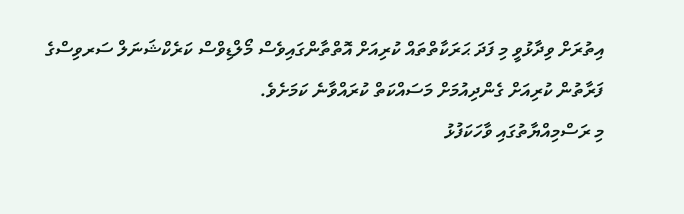އިތުރަށް ވިދާޅުވީ މި ފަދަ ޙަރަކާތްތައް ކުރިއަށް އޮތްތާންގައިވެސް މޯލްޑިވްސް ކަރެކްޝަނަލް ސަރވިސްގެ ފަރާތުން ކުރިއަށް ގެންދިއުމަށް މަސައްކަތް ކުރައްވާނެ ކަމަށެވެ.
މި ރަސްމިއްޔާތުގައި ވާހަކަފުޅު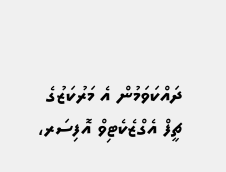ދައްކަވަމުން އެ މަރުކަޒުގެ ޗީފް އެގްޒެކެޓިވް އޮފިސަރ،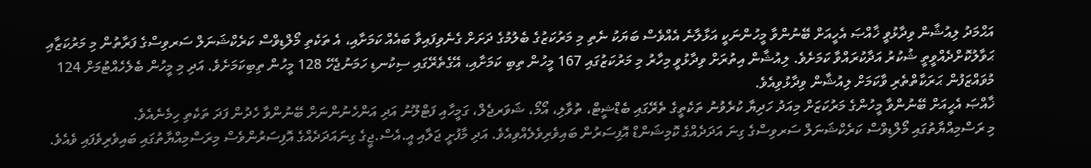އަޙްމަދު ލިއުޝާން ވިދާޅުވީ ޚާއްޞަ އެހީއަށް ބޭނުންވާ މީހުންނަކީ އަޅާލާނެ އެއްވެސް ބަޔަކު ނެތި މި މަރުކަޒުގެ ބެލުމުގެ ދަށަށް ގެނެވިފައިވާ ބައެއް ކަމަށާއި، އެ ތަކެތި މޯލްޑިވްސް ކަރެކްޝަނަލް ސަރވިސްގެ ފަރާތުން މި މަރުކަޒާއި ޙަވާލުކޮށްދެއްވީތީ ޝުކުރު އަދާކުރައްވާ ކަމަށެވެ. ލިއުޝާން އިތުރަށް ވިދާޅުވީ މިހާރު މި މަރުކަޒުގައި 167 މީހުން ތިބި ކަމަށާއި، އޭގެތެރޭގައި ސިކުނޑި ހަމަނުޖެހޭ 128 މީހުން ތިބިކަމަށެވެ. އަދި މި މީހުން ބެލެހެއްޓުމަށް 124 މުވައްޒަފުން ޙަރަކާތްތެރި ވާކަމަށް ލިއުޝާން ވިދާޅުވިއެވެ.
ޚާއްޞަ އެހީއަށް ބޭނުންވާ މީހުންގެ މަރުކަޒަށް މިއަދު ހަދިޔާ ކުރެވުނު ތަކެތީގެ ތެރޭގައި ބެޑްޝީޓް، ތުވާލި، އޯމޯ، ޝަވަރޖެލް، ގަމީހާއި ފަޓްލޫނު އަދި އަންހެނުންނަށް ބޭނުންވާ ހެދުން ފަދަ ތަކެތި ހިމެނެއެވެ.
މި ރަސްމިއްޔާތުގައި މޯލްޑިވްސް ކަރެކްޝަނަލް ސަރވިސްގެ ގިނަ އަދަދެއްގެ ކޮމިޝަންޑް އޮފިސަރުން ބައިވެރިވެލެއްވިއެވެ. އަދި މާފުށީ ޖަލާއި އީ.އެސް.ޖީގެ ގިނައަދަދެއްގެ އޮފިސަރުންވެސް މިރަސްމިއްޔާތުގައި ބައިވެރިވެފައި ވެއެވެ.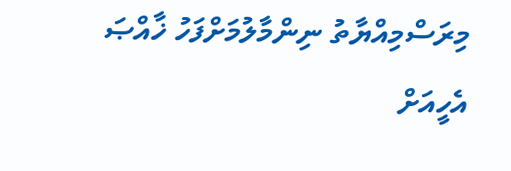މިރަސްމިއްޔާތު ނިންމާލުމަށްފަހު ޚާއްޞަ އެހީއަށް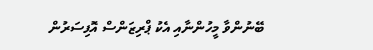ބޭނުންވާ މީހުންނާއި އެކު ޕްރިޒަންސް އޮފިސަރުން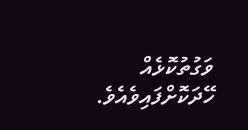ވަގުތުކޮޅެއް ހޭދަކޮށްފައިވެއެވެ.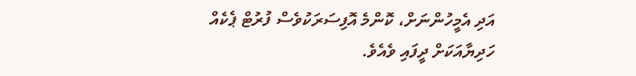އަދި އެމީހުންނަށް، ކޮންމެ އޮފިސަރަކުވެސް ފުރުޓް ޕެކެއް ހަދިޔާއަކަށް ދީފައި ވެއެވެ.